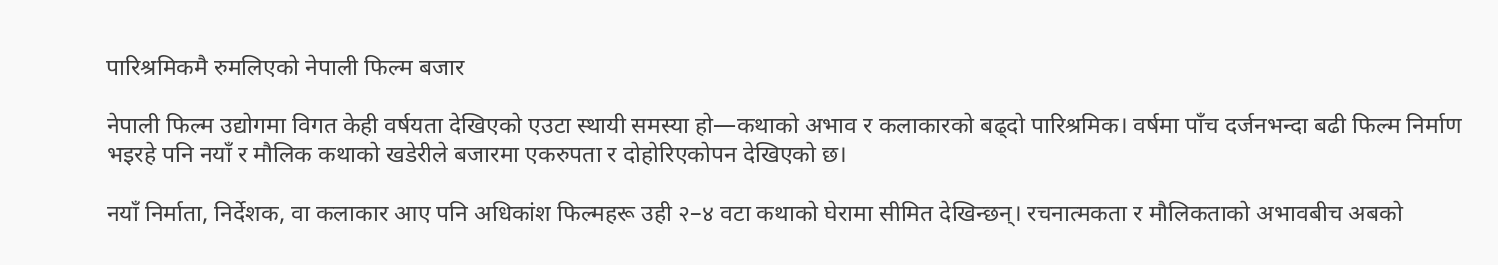पारिश्रमिकमै रुमलिएको नेपाली फिल्म बजार

नेपाली फिल्म उद्योगमा विगत केही वर्षयता देखिएको एउटा स्थायी समस्या हो—कथाको अभाव र कलाकारको बढ्दो पारिश्रमिक। वर्षमा पाँच दर्जनभन्दा बढी फिल्म निर्माण भइरहे पनि नयाँ र मौलिक कथाको खडेरीले बजारमा एकरुपता र दोहोरिएकोपन देखिएको छ।

नयाँ निर्माता, निर्देशक, वा कलाकार आए पनि अधिकांश फिल्महरू उही २–४ वटा कथाको घेरामा सीमित देखिन्छन्। रचनात्मकता र मौलिकताको अभावबीच अबको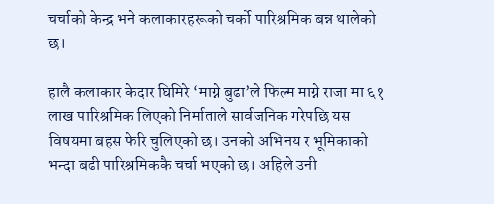चर्चाको केन्द्र भने कलाकारहरूको चर्को पारिश्रमिक बन्न थालेको छ।

हालै कलाकार केदार घिमिरे ‘माग्ने बुढा’ले फिल्म माग्ने राजा मा ६१ लाख पारिश्रमिक लिएको निर्माताले सार्वजनिक गरेपछि यस विषयमा बहस फेरि चुलिएको छ। उनको अभिनय र भूमिकाको भन्दा बढी पारिश्रमिककै चर्चा भएको छ। अहिले उनी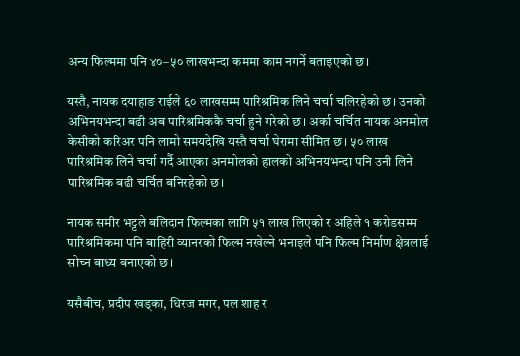अन्य फिल्ममा पनि ४०–५० लाखभन्दा कममा काम नगर्ने बताइएको छ।

यस्तै, नायक दयाहाङ राईले ६० लाखसम्म पारिश्रमिक लिने चर्चा चलिरहेको छ। उनको अभिनयभन्दा बढी अब पारिश्रमिककै चर्चा हुने गरेको छ। अर्का चर्चित नायक अनमोल केसीको करिअर पनि लामो समयदेखि यस्तै चर्चा घेरामा सीमित छ। ५० लाख पारिश्रमिक लिने चर्चा गर्दै आएका अनमोलको हालको अभिनयभन्दा पनि उनी लिने पारिश्रमिक बढी चर्चित बनिरहेको छ।

नायक समीर भट्टले बलिदान फिल्मका लागि ५१ लाख लिएको र अहिले १ करोडसम्म पारिश्रमिकमा पनि बाहिरी व्यानरको फिल्म नखेल्ने भनाइले पनि फिल्म निर्माण क्षेत्रलाई सोच्न बाध्य बनाएको छ।

यसैबीच, प्रदीप खड्का, धिरज मगर, पल शाह र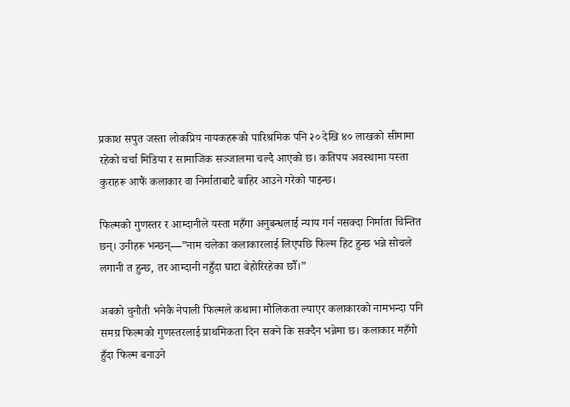प्रकाश सपुत जस्ता लोकप्रिय नायकहरूको पारिश्रमिक पनि २० देखि ४० लाखको सीमामा रहेको चर्चा मिडिया र सामाजिक सञ्जालमा चल्दै आएको छ। कतिपय अवस्थामा यस्ता कुराहरू आफैं कलाकार वा निर्माताबाटै बाहिर आउने गरेको पाइन्छ।

फिल्मको गुणस्तर र आम्दानीले यस्ता महँगा अनुबन्धलाई न्याय गर्न नसक्दा निर्माता चिन्तित छन्। उनीहरू भन्छन्—”नाम चलेका कलाकारलाई लिएपछि फिल्म हिट हुन्छ भन्ने सोचले लगानी त हुन्छ, तर आम्दानी नहुँदा घाटा बेहोरिरहेका छौँ।”

अबको चुनौती भनेकै नेपाली फिल्मले कथामा मौलिकता ल्याएर कलाकारको नामभन्दा पनि समग्र फिल्मको गुणस्तरलाई प्राथमिकता दिन सक्ने कि सक्दैन भन्नेमा छ। कलाकार महँगो हुँदा फिल्म बनाउने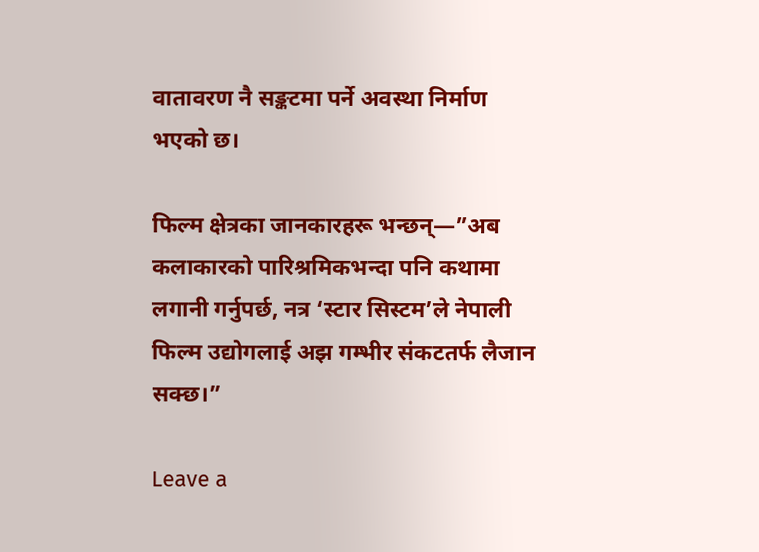वातावरण नै सङ्कटमा पर्ने अवस्था निर्माण भएको छ।

फिल्म क्षेत्रका जानकारहरू भन्छन्—”अब कलाकारको पारिश्रमिकभन्दा पनि कथामा लगानी गर्नुपर्छ, नत्र ‘स्टार सिस्टम’ले नेपाली फिल्म उद्योगलाई अझ गम्भीर संकटतर्फ लैजान सक्छ।”

Leave a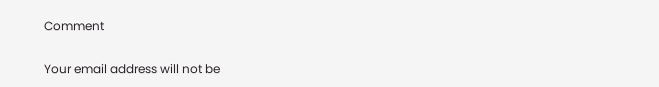Comment

Your email address will not be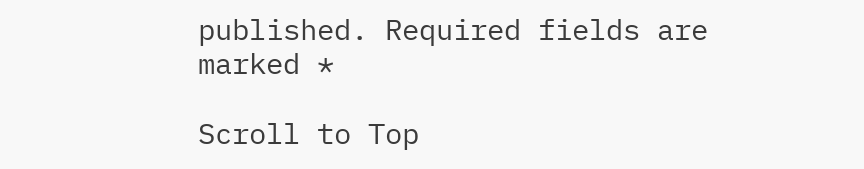published. Required fields are marked *

Scroll to Top